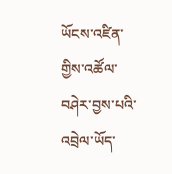ཡོངས་འཛིན་གྱིས་འཚོལ་བཤེར་བྱས་པའི་འབྲེལ་ཡོད་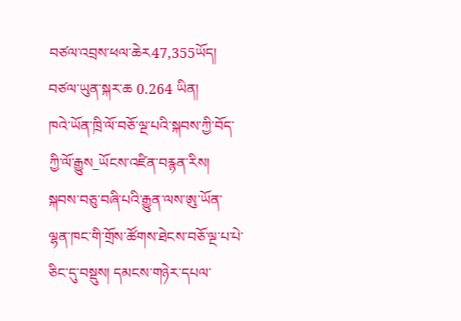བཙལ་འབྲས་ཕལ་ཆེར47,355ཡོད།  བཙལ་ཡུན་སྐར་ཆ 0.264 ཡིན།
ཁའེ་ཡོན་ཁྲི་ལོ་བཅོ་ལྔ་པའི་སྐབས་ཀྱི་བོད་ཀྱི་ལོ་རྒྱུས_ཡོངས་འཛིན་བརྙན་རིས།
སྐབས་བཅུ་བཞི་པའི་རྒྱུན་ལས་ཨུ་ཡོན་ལྷན་ཁང་གི་གྲོས་ཚོགས་ཐེངས་བཅོ་ལྔ་པ་པེ་ཅིང་དུ་བསྡུས། དམངས་གཉེར་དཔལ་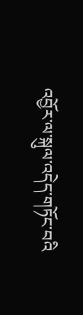འབྱོར་ལ་སྐུལ་འདེད་གཏོང་བའི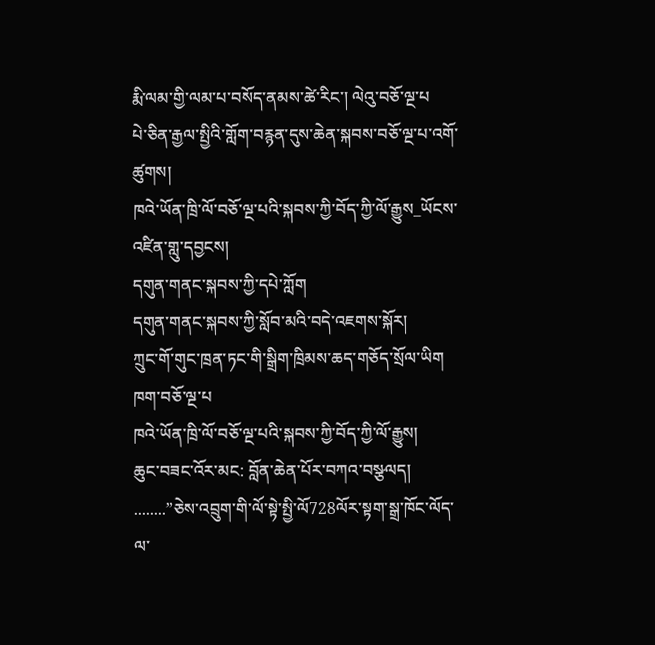རྨི་ལམ་གྱི་ལམ་པ་བསོད་ནམས་ཚེ་རིང་། ལེའུ་བཅོ་ལྔ་པ
པེ་ཅིན་རྒྱལ་སྤྱིའི་གློག་བརྙན་དུས་ཆེན་སྐབས་བཅོ་ལྔ་པ་འགོ་ཚུགས།
ཁའེ་ཡོན་ཁྲི་ལོ་བཅོ་ལྔ་པའི་སྐབས་ཀྱི་བོད་ཀྱི་ལོ་རྒྱུས_ཡོངས་འཛིན་གླུ་དབྱངས།
དགུན་གནང་སྐབས་ཀྱི་དཔེ་ཀློག
དགུན་གནང་སྐབས་ཀྱི་སློབ་མའི་བདེ་འཇགས་སྐོར།
ཀྲུང་གོ་གུང་ཁྲན་ཏང་གི་སྒྲིག་ཁྲིམས་ཆད་གཅོད་སྲོལ་ཡིག ཁག་བཅོ་ལྔ་པ
ཁའེ་ཡོན་ཁྲི་ལོ་བཅོ་ལྔ་པའི་སྐབས་ཀྱི་བོད་ཀྱི་ལོ་རྒྱུས།
ཆུང་བཟང་འོར་མང: བློན་ཆེན་པོར་བཀའ་བསྩལད། ........”ཅེས་འབྲུག་གི་ལོ་སྟེ་སྤྱི་ལོ728ལོར་སྟག་སྒྲ་ཁོང་ལོད་ལ་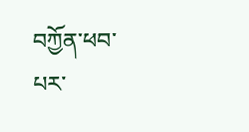བཀྱོན་ཕབ་པར་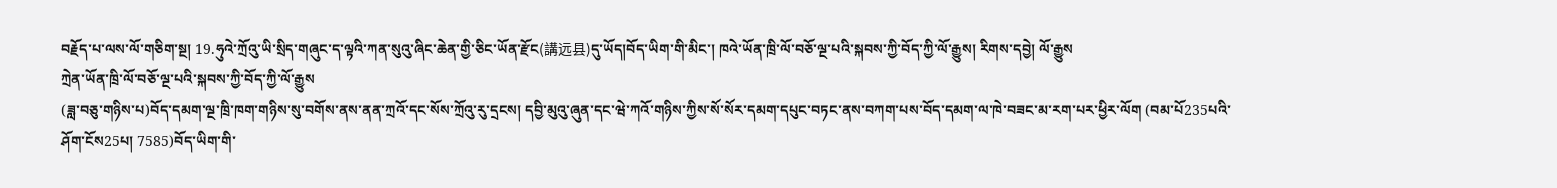བརྗོད་པ་ལས་ལོ་གཅིག་སྔ། 19.ཧུའེ་ཀྲོའུ་ཡི་སྲིད་གཞུང་ད་ལྟའི་ཀན་སུའུ་ཞིང་ཆེན་གྱི་ཅིང་ཡོན་རྫོང(講远县)དུ་ཡོད།བོད་ཡིག་གི་མིང་། ཁའེ་ཡོན་ཁྲི་ལོ་བཅོ་ལྔ་པའི་སྐབས་ཀྱི་བོད་ཀྱི་ལོ་རྒྱུས། རིགས་དབྱེ། ལོ་རྒྱུས
ཀྲེན་ཡོན་ཁྲི་ལོ་བཅོ་ལྔ་པའི་སྐབས་ཀྱི་བོད་ཀྱི་ལོ་རྒྱུས
(ཟླ་བཅུ་གཉིས་པ)བོད་དམག་ལྔ་ཁྲི་ཁག་གཉིས་སུ་བགོས་ནས་ནན་ཀྲའོ་དང་སོས་ཀྲོའུ་རུ་དྲངས། དབྱི་མུའུ་ཞུན་དང་ཝེ་ཀའོ་གཉིས་ཀྱིས་སོ་སོར་དམག་དཔུང་བཏང་ནས་བཀག་པས་བོད་དམག་ལ་ཁེ་བཟང་མ་རག་པར་ཕྱིར་ལོག (བམ་པོ235པའི་ཤོག་ངོས25པ། 7585)བོད་ཡིག་གི་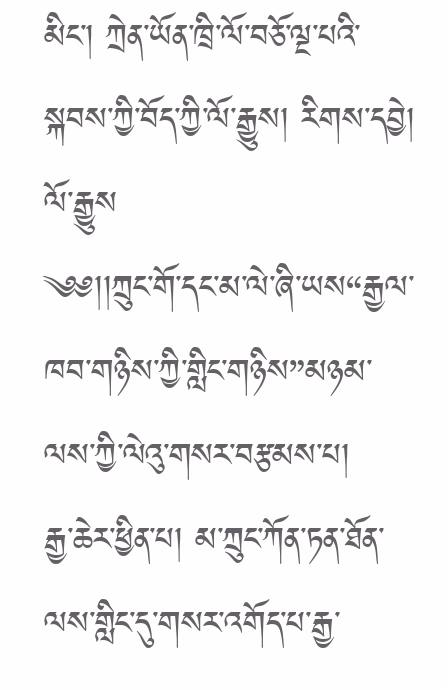མིང་། ཀྲེན་ཡོན་ཁྲི་ལོ་བཅོ་ལྔ་པའི་སྐབས་ཀྱི་བོད་ཀྱི་ལོ་རྒྱུས། རིགས་དབྱེ། ལོ་རྒྱུས
༄༅།།ཀྲུང་གོ་དང་མ་ལེ་ཞི་ཡས“རྒྱལ་ཁབ་གཉིས་ཀྱི་གླིང་གཉིས”མཉམ་ལས་ཀྱི་ལེའུ་གསར་བརྩམས་པ།
རྒྱ་ཆེར་ཕྱིན་པ། མ་ཀྲུང་ཀོན་ཏན་ཐོན་ལས་གླིང་དུ་གསར་འགོད་པ་རྒྱ་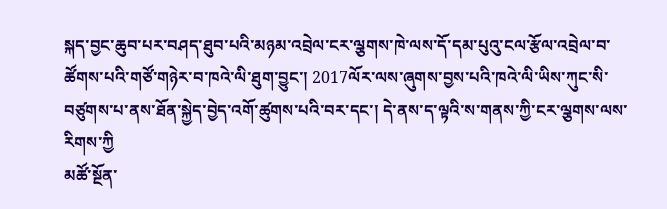སྐད་བྱང་ཆུབ་པར་བཤད་ཐུབ་པའི་མཉམ་འབྲེལ་ངར་ལྕགས་ཁེ་ལས་དོ་དམ་པུའུ་ངལ་རྩོལ་འབྲེལ་བ་ཚོགས་པའི་གཙོ་གཉེར་བ་ཁའེ་ལི་ཐུག་བྱུང་། 2017ལོར་ལས་ཞུགས་བྱས་པའི་ཁའེ་ལི་ཡིས་ཀུང་སི་བཙུགས་པ་ནས་ཐོན་སྐྱེད་བྱེད་འགོ་ཚུགས་པའི་བར་དང་། དེ་ནས་ད་ལྟའི་ས་གནས་ཀྱི་ངར་ལྕགས་ལས་རིགས་ཀྱི
མཚོ་སྔོན་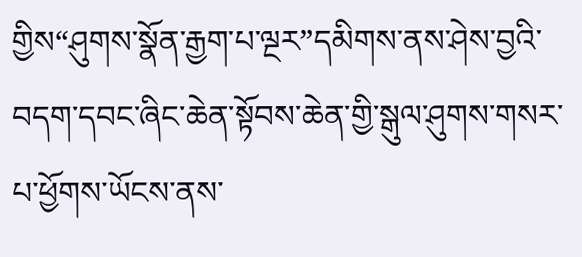གྱིས“ཤུགས་སྣོན་རྒྱག་པ་ལྔར”དམིགས་ནས་ཤེས་བྱའི་བདག་དབང་ཞིང་ཆེན་སྟོབས་ཆེན་གྱི་སྒུལ་ཤུགས་གསར་པ་ཕྱོགས་ཡོངས་ནས་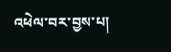འཕེལ་བར་བྱས་པ།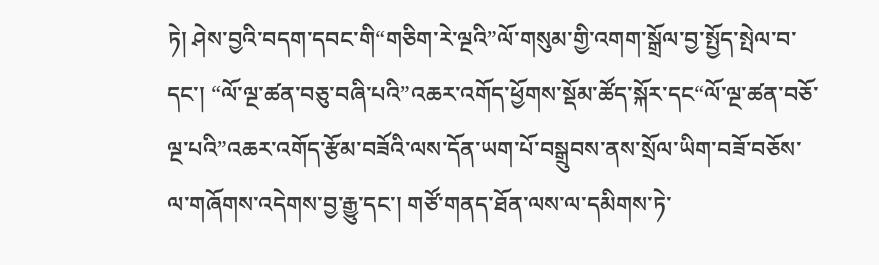ཏེ། ཤེས་བྱའི་བདག་དབང་གི“གཅིག་རེ་ལྔའི”ལོ་གསུམ་གྱི་འགག་སྒྲོལ་བྱ་སྤྱོད་སྤེལ་བ་དང་། “ལོ་ལྔ་ཚན་བཅུ་བཞི་པའི”འཆར་འགོད་ཕྱོགས་སྡོམ་ཚོད་སྐོར་དང“ལོ་ལྔ་ཚན་བཅོ་ལྔ་པའི”འཆར་འགོད་རྩོམ་བཟོའི་ལས་དོན་ཡག་པོ་བསྒྲུབས་ནས་སྲོལ་ཡིག་བཟོ་བཅོས་ལ་གཞོགས་འདེགས་བྱ་རྒྱུ་དང་། གཙོ་གནད་ཐོན་ལས་ལ་དམིགས་ཏེ་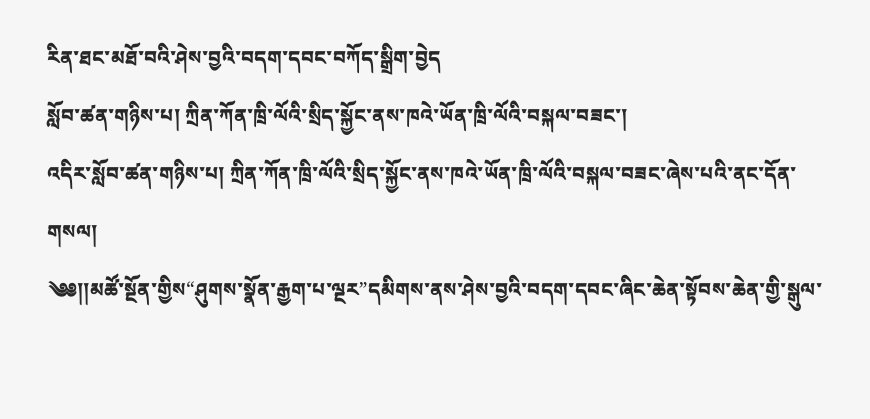རིན་ཐང་མཐོ་བའི་ཤེས་བྱའི་བདག་དབང་བཀོད་སྒྲིག་བྱེད
སློབ་ཚན་གཉིས་པ། ཀྲིན་ཀོན་ཁྲི་ལོའི་སྲིད་སྐྱོང་ནས་ཁའེ་ཡོན་ཁྲི་ལོའི་བསྐལ་བཟང་།
འདིར་སློབ་ཚན་གཉིས་པ། ཀྲིན་ཀོན་ཁྲི་ལོའི་སྲིད་སྐྱོང་ནས་ཁའེ་ཡོན་ཁྲི་ལོའི་བསྐལ་བཟང་ཞེས་པའི་ནང་དོན་གསལ།
༄༅།།མཚོ་སྔོན་གྱིས“ཤུགས་སྣོན་རྒྱག་པ་ལྔར”དམིགས་ནས་ཤེས་བྱའི་བདག་དབང་ཞིང་ཆེན་སྟོབས་ཆེན་གྱི་སྒུལ་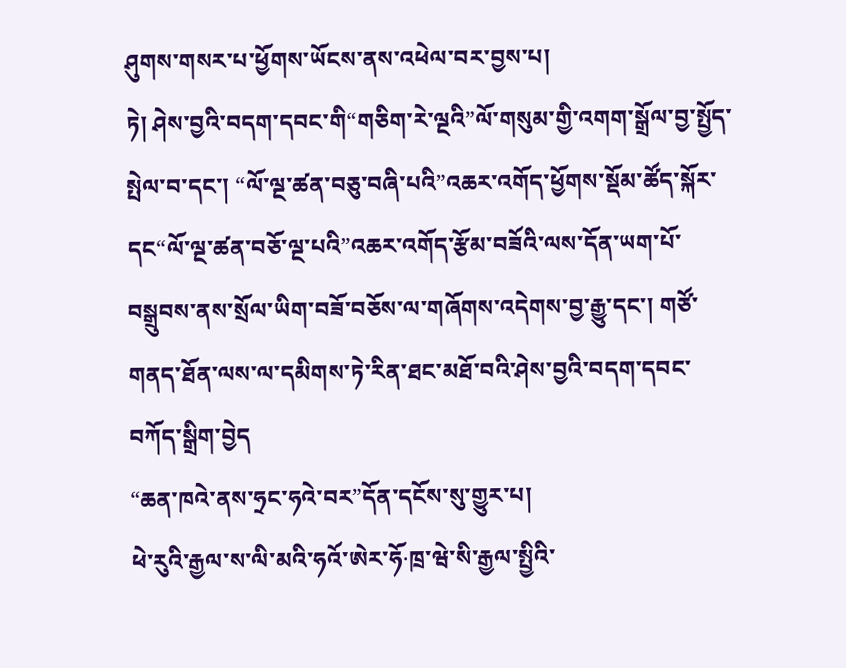ཤུགས་གསར་པ་ཕྱོགས་ཡོངས་ནས་འཕེལ་བར་བྱས་པ།
ཏེ། ཤེས་བྱའི་བདག་དབང་གི“གཅིག་རེ་ལྔའི”ལོ་གསུམ་གྱི་འགག་སྒྲོལ་བྱ་སྤྱོད་སྤེལ་བ་དང་། “ལོ་ལྔ་ཚན་བཅུ་བཞི་པའི”འཆར་འགོད་ཕྱོགས་སྡོམ་ཚོད་སྐོར་དང“ལོ་ལྔ་ཚན་བཅོ་ལྔ་པའི”འཆར་འགོད་རྩོམ་བཟོའི་ལས་དོན་ཡག་པོ་བསྒྲུབས་ནས་སྲོལ་ཡིག་བཟོ་བཅོས་ལ་གཞོགས་འདེགས་བྱ་རྒྱུ་དང་། གཙོ་གནད་ཐོན་ལས་ལ་དམིགས་ཏེ་རིན་ཐང་མཐོ་བའི་ཤེས་བྱའི་བདག་དབང་བཀོད་སྒྲིག་བྱེད
“ཆན་ཁའེ་ནས་ཧྲང་ཧའེ་བར”དོན་དངོས་སུ་གྱུར་པ།
ཕེ་རུའི་རྒྱལ་ས་ལི་མའི་ཧའོ་ཨེར་ཧོ·ཁྲ་ཝེ་སི་རྒྱལ་སྤྱིའི་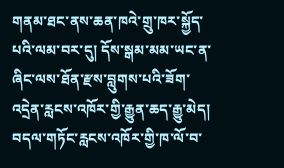གནམ་ཐང་ནས་ཆན་ཁའེ་གྲུ་ཁར་སྐྱོད་པའི་ལམ་བར་དུ། དོས་སྒམ་མམ་ཡང་ན་ཞིང་ལས་ཐོན་རྫས་བླུགས་པའི་ཟོག་འདྲེན་རླངས་འཁོར་གྱི་རྒྱུན་ཆད་རྒྱུ་མེད། བདལ་གཏོང་རླངས་འཁོར་གྱི་ཁ་ལོ་བ་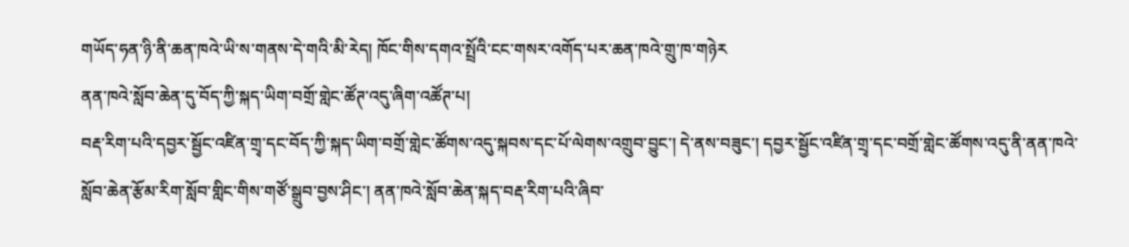གཡོད་ཧན་ཉི་ནི་ཆན་ཁའེ་ཡི་ས་གནས་དེ་གའི་མི་རེད། ཁོང་གིས་དགའ་སྤྲོའི་ངང་གསར་འགོད་པར་ཆན་ཁའེ་གྲུ་ཁ་གཉེར
ནན་ཁའེ་སློབ་ཆེན་དུ་བོད་ཀྱི་སྐད་ཡིག་བགྲོ་གླེང་ཚོཊ་འདུ་ཞིག་འཚོཊ་པ།
བརྡ་རིག་པའི་དབྱར་སྦྱོང་འཛིན་གྲྭ་དང་བོད་ཀྱི་སྐད་ཡིག་བགྲོ་གླེང་ཚོགས་འདུ་སྐབས་དང་པོ་ལེགས་འགྲུབ་བྱུང་། དེ་ནས་བཟུང་། དབྱར་སྦྱོང་འཛིན་གྲྭ་དང་བགྲོ་གླེང་ཚོགས་འདུ་ནི་ནན་ཁའེ་སློབ་ཆེན་རྩོམ་རིག་སློབ་གླིང་གིས་གཙོ་སྒྲུབ་བྱས་ཤིང་། ནན་ཁའེ་སློབ་ཆེན་སྐད་བརྡ་རིག་པའི་ཞིབ་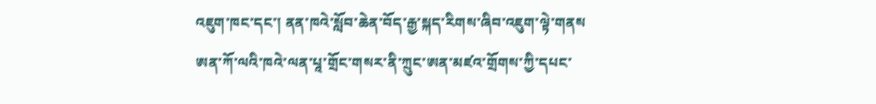འཇུག་ཁང་དང་། ནན་ཁའེ་སློབ་ཆེན་བོད་རྒྱ་སྐད་རིགས་ཞིབ་འཇུག་ལྟེ་གནས
ཨན་ཀོ་ལའི་ཁའེ་ལན་པཱ་གྲོང་གསར་ནི་ཀྲུང་ཨན་མཛའ་གྲོགས་ཀྱི་དཔང་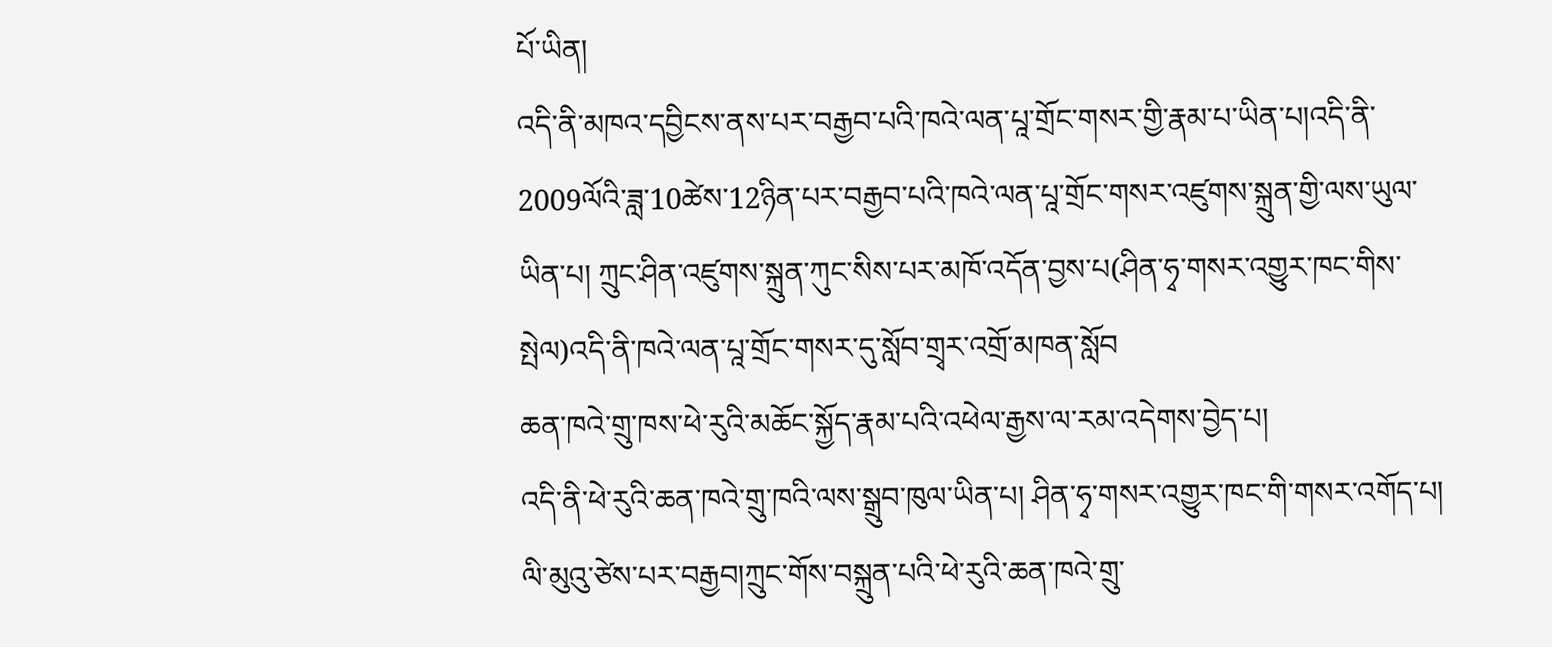པོ་ཡིན།
འདི་ནི་མཁའ་དབྱིངས་ནས་པར་བརྒྱབ་པའི་ཁའེ་ལན་པཱ་གྲོང་གསར་གྱི་རྣམ་པ་ཡིན་པ།འདི་ནི་2009ལོའི་ཟླ་10ཚེས་12ཉིན་པར་བརྒྱབ་པའི་ཁའེ་ལན་པཱ་གྲོང་གསར་འཛུགས་སྐྲུན་གྱི་ལས་ཡུལ་ཡིན་པ། ཀྲུང་ཤིན་འཛུགས་སྐྲུན་ཀུང་སིས་པར་མཁོ་འདོན་བྱས་པ(ཤིན་ཧྭ་གསར་འགྱུར་ཁང་གིས་སྤེལ)འདི་ནི་ཁའེ་ལན་པཱ་གྲོང་གསར་དུ་སློབ་གྲྭར་འགྲོ་མཁན་སློབ
ཆན་ཁའེ་གྲུ་ཁས་ཕེ་རུའི་མཆོང་སྐྱོད་རྣམ་པའི་འཕེལ་རྒྱས་ལ་རམ་འདེགས་བྱེད་པ།
འདི་ནི་ཕེ་རུའི་ཆན་ཁའེ་གྲུ་ཁའི་ལས་སྒྲུབ་ཁུལ་ཡིན་པ། ཤིན་ཧྭ་གསར་འགྱུར་ཁང་གི་གསར་འགོད་པ། ལི་མུའུ་ཙེས་པར་བརྒྱབ།ཀྲུང་གོས་བསྐྲུན་པའི་ཕེ་རུའི་ཆན་ཁའེ་གྲུ་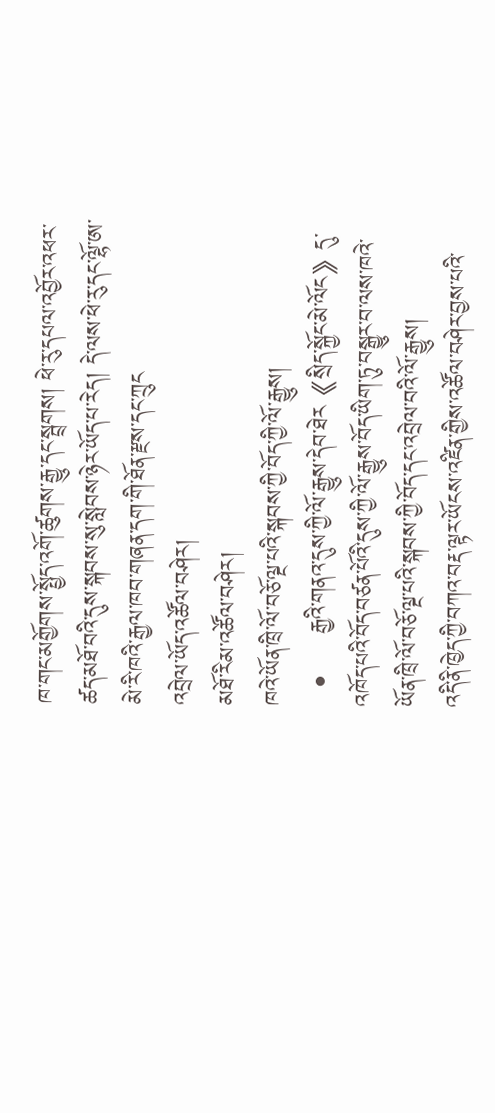ཁ་གང་མགྱོགས་སྤྱོད་འགོ་ཚུགས་རྒྱུ་དང་སྦྲགས། ཕེ་རུ་དཔལ་འབྱོར་འཕར་ཚད་མཐོ་བའི་དུས་སྐབས་སུ་སླེབས་ཉེར་ཡོད་པ་རེད། དེ་ལས་ཕེ་རུ་དང་ལྷོ་ཨ་མེ་རི་ཁའི་རྒྱལ་ཁབ་གཞན་དག་གི་ཐོན་རྫས་དང་ཀྲུང
འབྲེལ་ཡོད་འཚོལ་བཤེར།
མཐོ་རིམ་འཚོལ་བཤེར།
ཁའེ་ཡོན་ཁྲི་ལོ་བཅོ་ལྔ་པའི་སྐབས་ཀྱི་བོད་ཀྱི་ལོ་རྒྱུས།
  •     རྒྱའི་གནའ་དུས་ཀྱི་ལོ་རྒྱུས་དེབ་ཐེར《སྲིད་སྐྱོང་མེ་ལོང》དུ་འཁོད་པའི་བོད་བཙན་པོའི་དུས་ཀྱི་ལོ་རྒྱུས་བོད་ཡིག་ཏུ་བསྒྱུར་བ་ལས་ཁའེ་ཡོན་ཁྲི་ལོ་བཅོ་ལྔ་པའི་སྐབས་ཀྱི་བོད་དང་འབྲེལ་བའི་ལོ་རྒྱུས།
འདི་ནི་ཁྱེད་ཀྱི་བཀའ་བརྡ་ལྟར་ཡོངས་འཛིན་གྱིས་འཚོལ་བཤེར་བྱས་པའི་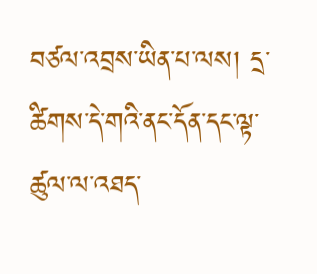བཙལ་འབྲས་ཡིན་པ་ལས། དྲ་ཚིགས་དེ་གའི་ནང་དོན་དང་ལྟ་ཚུལ་ལ་འཐད་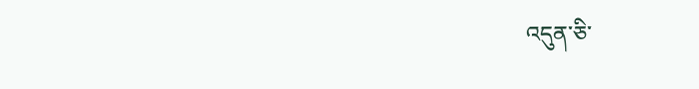འདུན་ཅི་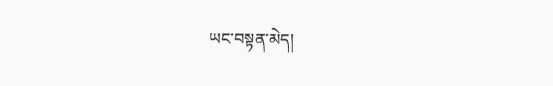ཡང་བསྟན་མེད།